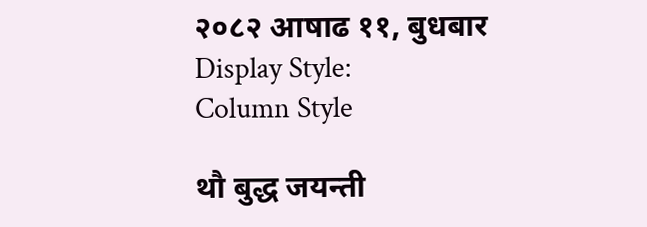२०८२ आषाढ ११, बुधबार
Display Style:
Column Style

थौ बुद्ध जयन्ती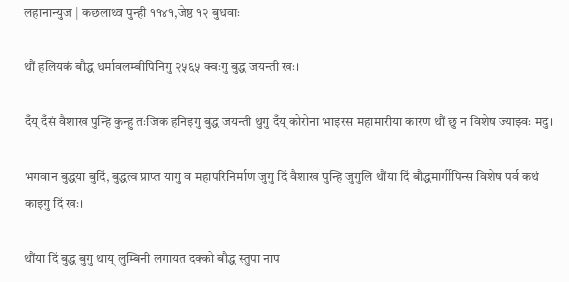लहानान्युज | कछलाथ्व पुन्ही ११४१,जेष्ठ १२ बुधवाः

थौं हलियकं बौद्ध धर्मावलम्बीपिनिगु २५६५ क्वःगु बुद्ध जयन्ती खः।

दँय् दँसं वैशाख पुन्हि कुन्हु तःजिक हनिइगु बुद्ध जयन्ती थुगु दँय् कोरोना भाइरस महामारीया कारण थौं छु न विशेष ज्याझ्वः मदु।

भगवान बुद्धया बुदिं, बुद्धत्व प्राप्त यागु व महापरिनिर्माण जुगु दिं वैशाख पुन्हि जुगुलि थौंया दिं बौद्धमार्गीपिन्स विशेष पर्व कथं काइगु दिं खः।

थौंया दिं बुद्ध बुगु थाय् लुम्बिनी लगायत दक्को बौद्ध स्तुपा नाप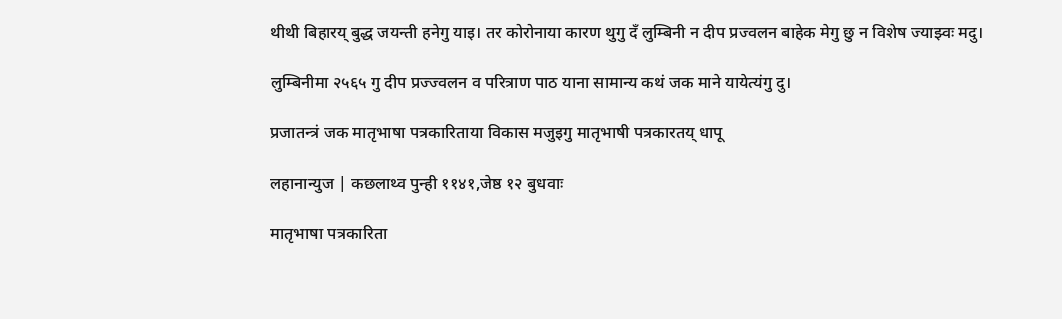थीथी बिहारय् बुद्ध जयन्ती हनेगु याइ। तर कोरोनाया कारण थुगु दँ लुम्बिनी न दीप प्रज्वलन बाहेक मेगु छु न विशेष ज्याझ्वः मदु।

लुम्बिनीमा २५६५ गु दीप प्रज्ज्वलन व परित्राण पाठ याना सामान्य कथं जक माने यायेत्यंगु दु।

प्रजातन्त्रं जक मातृभाषा पत्रकारिताया विकास मजुइगु मातृभाषी पत्रकारतय् धापू

लहानान्युज | कछलाथ्व पुन्ही ११४१,जेष्ठ १२ बुधवाः

मातृभाषा पत्रकारिता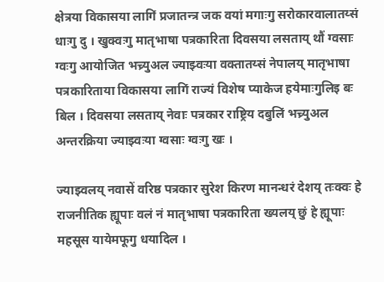क्षेत्रया विकासया लागिं प्रजातन्त्र जक वयां मगाःगु सरोकारवालातय्सं धाःगु दु । खुक्वःगु मातृभाषा पत्रकारिता दिवसया लसताय् थौं ग्वसाः ग्वःगु आयोजित भच्र्युअल ज्याझ्वःया वक्तातय्सं नेपालय् मातृभाषा पत्रकारिताया विकासया लागिं राज्यं विशेष प्याकेज हयेमाःगुलिइ बः बिल । दिवसया लसताय् नेवाः पत्रकार राष्ट्रिय दबुलिं भच्र्युअल अन्तरक्रिया ज्याझ्वःया ग्वसाः ग्वःगु खः ।

ज्याझ्वलय् नवासें वरिष्ठ पत्रकार सुरेश किरण मानन्धरं देशय् तःक्वः हे राजनीतिक ह्यूपाः वलं नं मातृभाषा पत्रकारिता ख्यलय् छुं हे ह्यूपाः महसूस यायेमफूगु धयादिल ।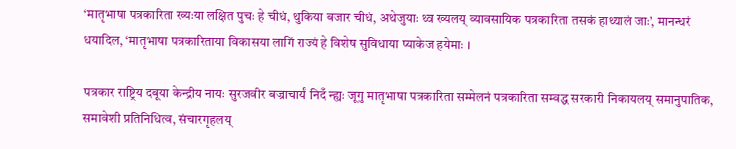‘मातृभाषा पत्रकारिता ख्यःया लक्षित पुचः हे चीधं, थुकिया बजार चीधं, अथेजुयाः थ्व ख्यलय् व्यावसायिक पत्रकारिता तसकं हाथ्यालं जाः’, मानन्धरं धयादिल, ‘मातृभाषा पत्रकारिताया विकासया लागिं राज्यं हे विशेष सुविधाया प्याकेज हयेमाः ।

पत्रकार राष्ट्रिय दबूया केन्द्रीय नायः सुरजवीर बज्राचार्यं निदँ न्ह्यः जूगु मातृभाषा पत्रकारिता सम्मेलनं पत्रकारिता सम्वद्ध सरकारी निकायलय् समानुपातिक, समावेशी प्रतिनिधित्व, संचारगृहलय्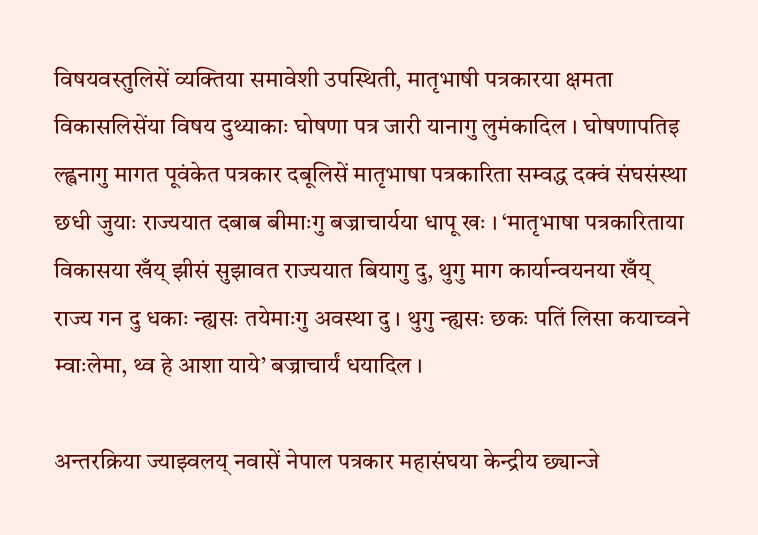विषयवस्तुलिसें व्यक्तिया समावेशी उपस्थिती, मातृभाषी पत्रकारया क्षमता विकासलिसेंया विषय दुथ्याकाः घोषणा पत्र जारी यानागु लुमंकादिल । घोषणापतिइ ल्ह्वनागु मागत पूवंकेत पत्रकार दबूलिसें मातृभाषा पत्रकारिता सम्वद्ध दक्वं संघसंस्था छधी जुयाः राज्ययात दबाब बीमाःगु बज्राचार्यया धापू खः । ‘मातृभाषा पत्रकारिताया विकासया खँय् झीसं सुझावत राज्ययात बियागु दु, थुगु माग कार्यान्वयनया खँय् राज्य गन दु धकाः न्ह्यसः तयेमाःगु अवस्था दु । थुगु न्ह्यसः छकः पतिं लिसा कयाच्वने म्वाःलेमा, थ्व हे आशा याये’ बज्राचार्यं धयादिल ।

अन्तरक्रिया ज्याझ्वलय् नवासें नेपाल पत्रकार महासंघया केन्द्रीय छ्यान्जे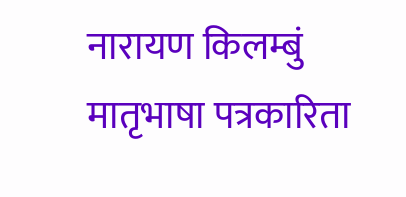नारायण किलम्बुं मातृभाषा पत्रकारिता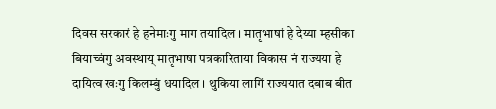दिवस सरकारं हे हनेमाःगु माग तयादिल । मातृभाषां हे देय्या म्हसीका बियाच्वंगु अवस्थाय् मातृभाषा पत्रकारिताया विकास नं राज्यया हे दायित्व खःगु किलम्बुं धयादिल । थुकिया लागिं राज्ययात दबाब बीत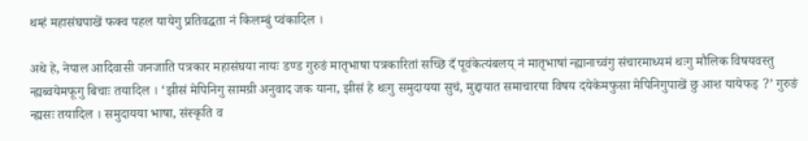थम्हं महासंघपाखें फक्व पहल यायेगु प्रतिवद्धता नं किलम्बुं प्वंकादिल ।

अथे हे, नेपाल आदिवासी जनजाति पत्रकार महासंघया नायः डण्ड गुरुङं मातृभाषा पत्रकारितां सच्छि दँ पूवंकेत्यंबलय् नं मातृभाषां न्ह्यानाच्वंगु संचारमाध्यमं थःगु मौलिक विषयवस्तु न्ह्यब्वयेमफूगु बिचाः तयादिल । ‘झीसं मेपिनिगु सामग्री अनुवाद जक याना, झीसं हे थःगु समुदायया सुचं, मुद्दायात समाचारया विषय दयेकेमफुसा मेपिनिगुपाखें छु आश यायेफइ ?’ गुरुङं न्ह्यसः तयादिल । समुदायया भाषा, संस्कृति व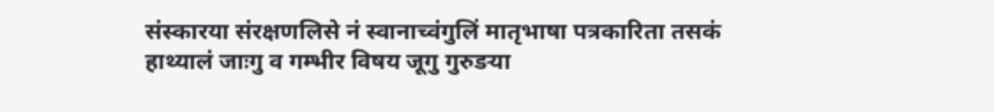संस्कारया संरक्षणलिसे नं स्वानाच्वंगुलिं मातृभाषा पत्रकारिता तसकं हाथ्यालं जाःगु व गम्भीर विषय जूगु गुरुङया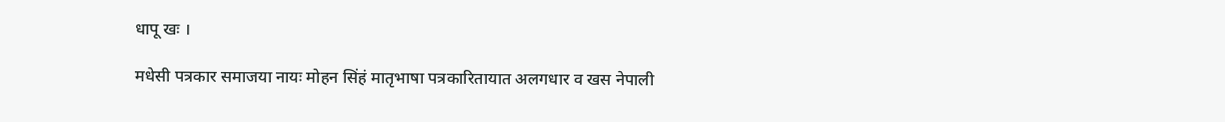धापू खः ।

मधेसी पत्रकार समाजया नायः मोहन सिंहं मातृभाषा पत्रकारितायात अलगधार व खस नेपाली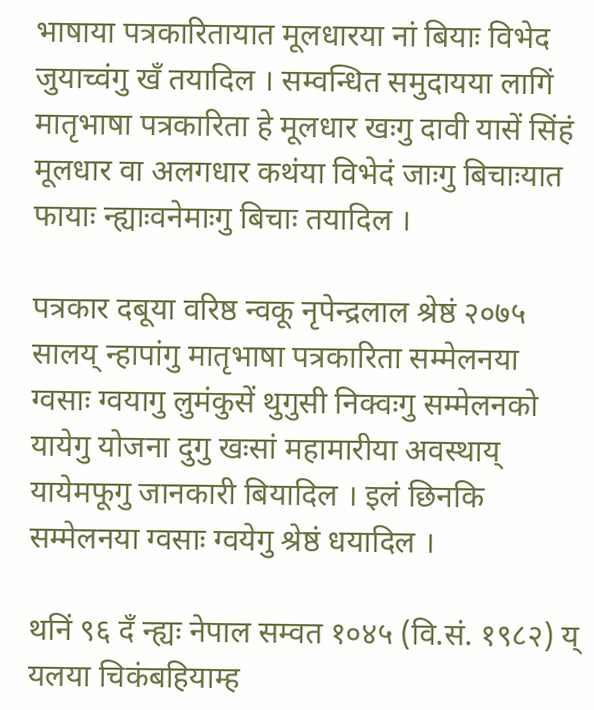भाषाया पत्रकारितायात मूलधारया नां बियाः विभेद जुयाच्वंगु खँ तयादिल । सम्वन्धित समुदायया लागिं मातृभाषा पत्रकारिता हे मूलधार खःगु दावी यासें सिंहं मूलधार वा अलगधार कथंया विभेदं जाःगु बिचाःयात फायाः न्ह्याःवनेमाःगु बिचाः तयादिल ।

पत्रकार दबूया वरिष्ठ न्वकू नृपेन्द्रलाल श्रेष्ठं २०७५ सालय् न्हापांगु मातृभाषा पत्रकारिता सम्मेलनया ग्वसाः ग्वयागु लुमंकुसें थुगुसी निक्वःगु सम्मेलनको यायेगु योजना दुगु खःसां महामारीया अवस्थाय् यायेमफूगु जानकारी बियादिल । इलं छिनकि सम्मेलनया ग्वसाः ग्वयेगु श्रेष्ठं धयादिल ।

थनिं ९६ दँ न्ह्यः नेपाल सम्वत १०४५ (वि.सं. १९८२) य् यलया चिकंबहियाम्ह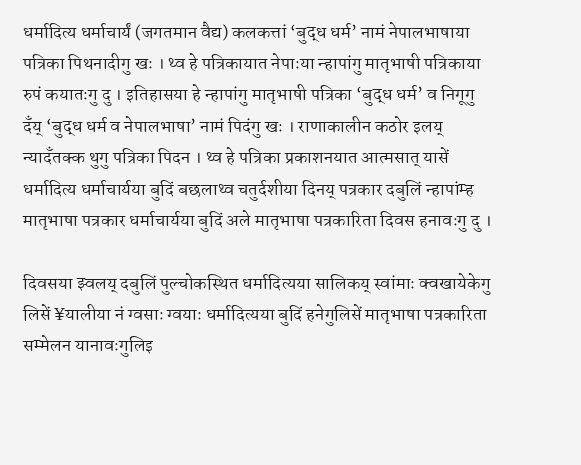धर्मादित्य धर्माचार्यं (जगतमान वैद्य) कलकत्तां ‘बुद्ध धर्म’ नामं नेपालभाषाया पत्रिका पिथनादीगु खः । थ्व हे पत्रिकायात नेपाःया न्हापांगु मातृभाषी पत्रिकाया रुपं कयातःगु दु । इतिहासया हे न्हापांगु मातृभाषी पत्रिका ‘बुद्ध धर्म’ व निगूगु दँय् ‘बुद्ध धर्म व नेपालभाषा’ नामं पिदंगु खः । राणाकालीन कठोर इलय् न्यादँतक्क थुगु पत्रिका पिदन । थ्व हे पत्रिका प्रकाशनयात आत्मसात् यासें धर्मादित्य धर्माचार्यया बुदिं बछलाथ्व चतुर्दशीया दिनय् पत्रकार दबुलिं न्हापांम्ह मातृभाषा पत्रकार धर्माचार्यया बुदिं अले मातृभाषा पत्रकारिता दिवस हनावःगु दु ।

दिवसया झ्वलय् दबुलिं पुल्चोकस्थित धर्मादित्यया सालिकय् स्वांमाः क्वखायेकेगु लिसें ¥यालीया नं ग्वसाः ग्वयाः धर्मादित्यया बुदिं हनेगुलिसें मातृभाषा पत्रकारिता सम्मेलन यानावःगुलिइ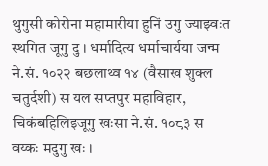थुगुसी कोरोना महामारीया हुनिं उगु ज्याझ्वःत स्थगित जूगु दु । धर्मादित्य धर्माचार्यया जन्म ने.सं. १०२२ बछलाथ्व १४ (वैसाख शुक्ल चतुर्दशी) स यल सप्तपुर महाविहार, चिकंबहिलिइजूगु खःसा ने.सं. १०८३ स वय्कः मदुगु खः ।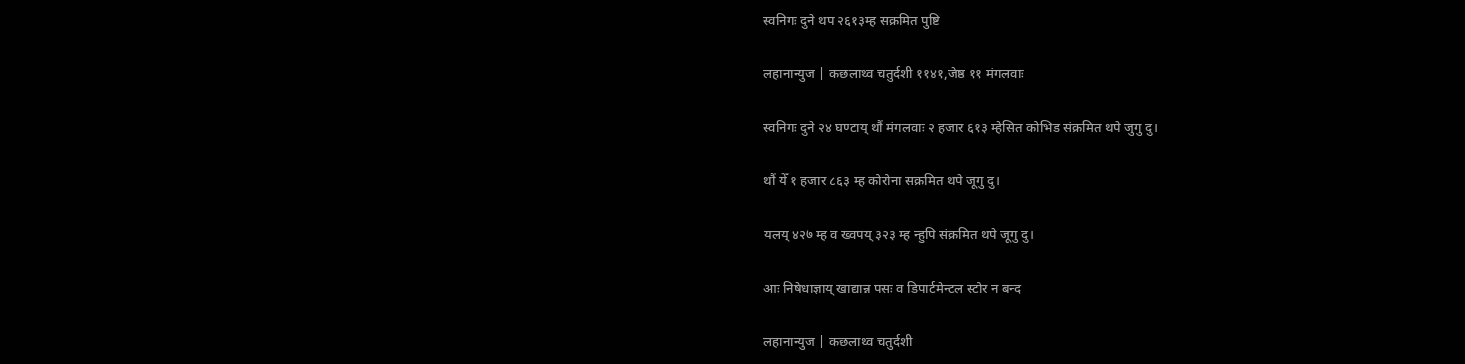स्वनिगः दुने थप २६१३म्ह सक्रमित पुष्टि

लहानान्युज | कछलाथ्व चतुर्दशी ११४१,जेष्ठ ११ मंगलवाः

स्वनिगः दुने २४ घण्टाय् थौं मंगलवाः २ हजार ६१३ म्हेसित कोभिड संक्रमित थपे जुगु दु।

थौं येँ १ हजार ८६३ म्ह कोरोना सक्रमित थपे जूगु दु।

यलय् ४२७ म्ह व ख्वपय् ३२३ म्ह न्हुपि संक्रमित थपे जूगु दु।

आः निषेधाज्ञाय् खाद्यान्न पसः व डिपार्टमेन्टल स्टोर न बन्द

लहानान्युज | कछलाथ्व चतुर्दशी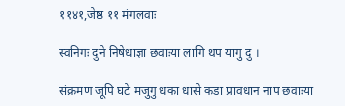११४१,जेष्ठ ११ मंगलवाः

स्वनिगः दुने निषेधाज्ञा छवाःया लागि थप यागु दु ।

संक्रमण जूपि घटे मजुगु धका धासे कडा प्रावधान नाप छवाःया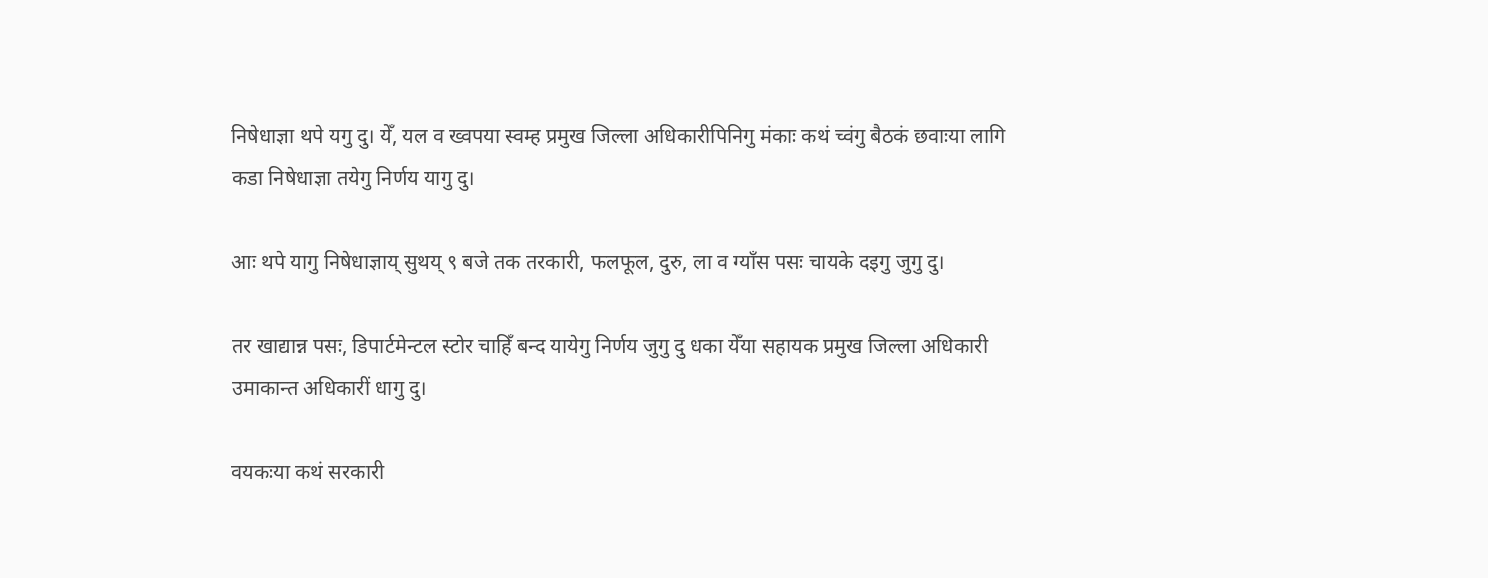निषेधाज्ञा थपे यगु दु। येँ, यल व ख्वपया स्वम्ह प्रमुख जिल्ला अधिकारीपिनिगु मंकाः कथं च्वंगु बैठकं छवाःया लागि कडा निषेधाज्ञा तयेगु निर्णय यागु दु।

आः थपे यागु निषेधाज्ञाय् सुथय् ९ बजे तक तरकारी, फलफूल, दुरु, ला व ग्याँस पसः चायके दइगु जुगु दु।

तर खाद्यान्न पसः, डिपार्टमेन्टल स्टोर चाहिँ बन्द यायेगु निर्णय जुगु दु धका येँया सहायक प्रमुख जिल्ला अधिकारी उमाकान्त अधिकारीं धागु दु।

वयकःया कथं सरकारी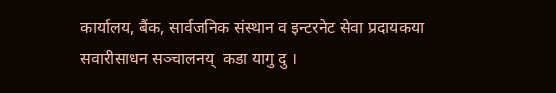कार्यालय, बैंक, सार्वजनिक संस्थान व इन्टरनेट सेवा प्रदायकया सवारीसाधन सञ्चालनय्  कडा यागु दु ।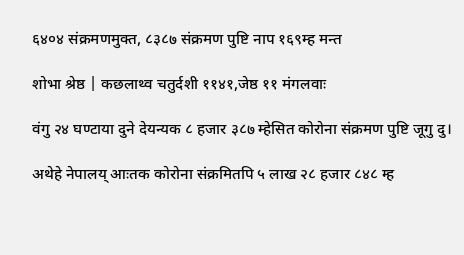६४०४ संक्रमणमुक्त, ८३८७ संक्रमण पुष्टि नाप १६९म्ह मन्त

शोभा श्रेष्ठ | कछलाथ्व चतुर्दशी ११४१,जेष्ठ ११ मंगलवाः

वंगु २४ घण्टाया दुने देयन्यक ८ हजार ३८७ म्हेसित कोरोना संक्रमण पुष्टि जूगु दु।

अथेहे नेपालय् आःतक कोरोना संक्रमितपि ५ लाख २८ हजार ८४८ म्ह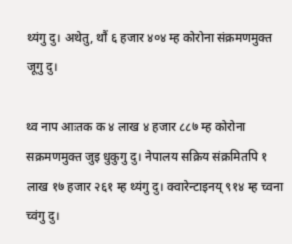थ्यंगु दु। अथेतु, थौं ६ हजार ४०४ म्ह कोरोना संक्रमणमुक्त जूगु दु।

थ्व नाप आःतक क ४ लाख ४ हजार ८८७ म्ह कोरोना सक्रमणमुक्त जुइ धुकुगु दु। नेपालय सक्रिय संक्रमितपि १ लाख १७ हजार २६१ म्ह थ्यंगु दु। क्वारेन्टाइनय् ९१४ म्ह च्वना च्वंगु दु।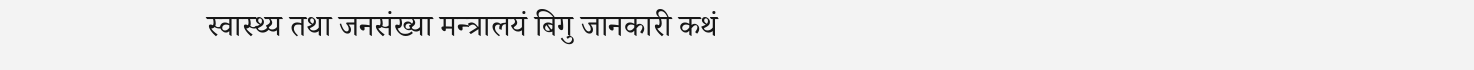स्वास्थ्य तथा जनसंख्या मन्त्रालयं बिगु जानकारी कथं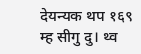देयन्यक थप १६९ म्ह सीगु दु। थ्व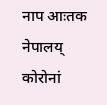नाप आःतक नेपालय् कोरोनां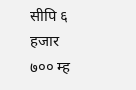सीपि ६ हजार ७०० म्ह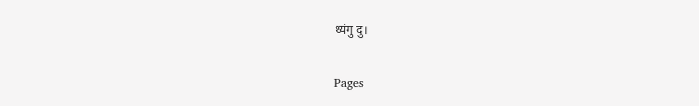थ्यंगु दु।

Pages